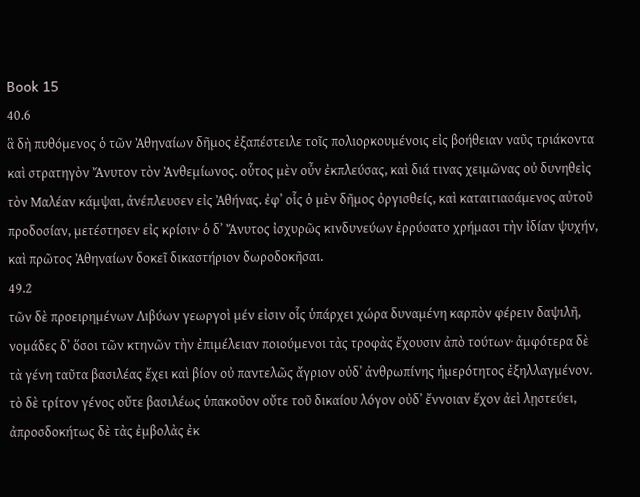Book 15
40.6
ἃ δὴ πυθόμενος ὁ τῶν Ἀθηναίων δῆμος ἐξαπέστειλε τοῖς πολιορκουμένοις εἰς βοήθειαν ναῦς τριάκοντα καὶ στρατηγὸν Ἄνυτον τὸν Ἀνθεμίωνος. οὗτος μὲν οὖν ἐκπλεύσας, καὶ διά τινας χειμῶνας οὐ δυνηθεὶς τὸν Μαλέαν κάμψαι, ἀνέπλευσεν εἰς Ἀθήνας. ἐφʼ οἷς ὁ μὲν δῆμος ὀργισθείς, καὶ καταιτιασάμενος αὐτοῦ προδοσίαν, μετέστησεν εἰς κρίσιν· ὁ δʼ Ἄνυτος ἰσχυρῶς κινδυνεύων ἐρρύσατο χρήμασι τὴν ἰδίαν ψυχήν, καὶ πρῶτος Ἀθηναίων δοκεῖ δικαστήριον δωροδοκῆσαι.
49.2
τῶν δὲ προειρημένων Λιβύων γεωργοὶ μέν εἰσιν οἷς ὑπάρχει χώρα δυναμένη καρπὸν φέρειν δαψιλῆ, νομάδες δʼ ὅσοι τῶν κτηνῶν τὴν ἐπιμέλειαν ποιούμενοι τὰς τροφὰς ἔχουσιν ἀπὸ τούτων· ἀμφότερα δὲ τὰ γένη ταῦτα βασιλέας ἔχει καὶ βίον οὐ παντελῶς ἄγριον οὐδʼ ἀνθρωπίνης ἡμερότητος ἐξηλλαγμένον. τὸ δὲ τρίτον γένος οὔτε βασιλέως ὑπακοῦον οὔτε τοῦ δικαίου λόγον οὐδʼ ἔννοιαν ἔχον ἀεὶ λῃστεύει, ἀπροσδοκήτως δὲ τὰς ἐμβολὰς ἐκ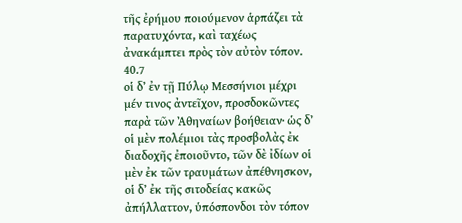τῆς ἐρήμου ποιούμενον ἁρπάζει τὰ παρατυχόντα, καὶ ταχέως ἀνακάμπτει πρὸς τὸν αὐτὸν τόπον.
40.7
οἱ δʼ ἐν τῇ Πύλῳ Μεσσήνιοι μέχρι μέν τινος ἀντεῖχον, προσδοκῶντες παρὰ τῶν Ἀθηναίων βοήθειαν· ὡς δʼ οἱ μὲν πολέμιοι τὰς προσβολὰς ἐκ διαδοχῆς ἐποιοῦντο, τῶν δὲ ἰδίων οἱ μὲν ἐκ τῶν τραυμάτων ἀπέθνησκον, οἱ δʼ ἐκ τῆς σιτοδείας κακῶς ἀπήλλαττον, ὑπόσπονδοι τὸν τόπον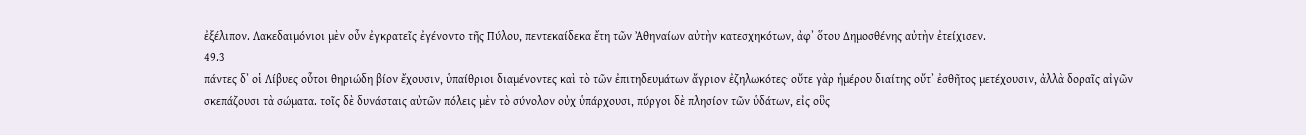ἐξέλιπον. Λακεδαιμόνιοι μὲν οὖν ἐγκρατεῖς ἐγένοντο τῆς Πύλου, πεντεκαίδεκα ἔτη τῶν Ἀθηναίων αὐτὴν κατεσχηκότων, ἀφʼ ὅτου Δημοσθένης αὐτὴν ἐτείχισεν.
49.3
πάντες δʼ οἱ Λίβυες οὗτοι θηριώδη βίον ἔχουσιν, ὑπαίθριοι διαμένοντες καὶ τὸ τῶν ἐπιτηδευμάτων ἄγριον ἐζηλωκότες· οὔτε γὰρ ἡμέρου διαίτης οὔτʼ ἐσθῆτος μετέχουσιν, ἀλλὰ δοραῖς αἰγῶν σκεπάζουσι τὰ σώματα. τοῖς δὲ δυνάσταις αὐτῶν πόλεις μὲν τὸ σύνολον οὐχ ὑπάρχουσι, πύργοι δὲ πλησίον τῶν ὑδάτων, εἰς οὓς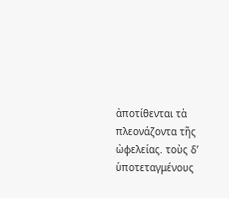ἀποτίθενται τὰ πλεονάζοντα τῆς ὠφελείας. τοὺς δʼ ὑποτεταγμένους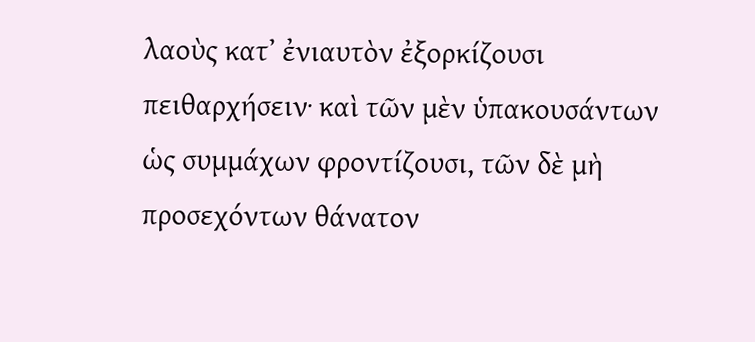λαοὺς κατʼ ἐνιαυτὸν ἐξορκίζουσι πειθαρχήσειν· καὶ τῶν μὲν ὑπακουσάντων ὡς συμμάχων φροντίζουσι, τῶν δὲ μὴ προσεχόντων θάνατον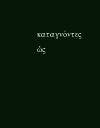καταγνόντες ὡς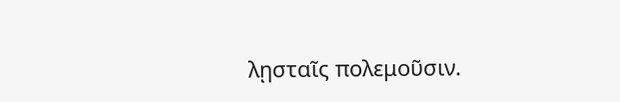λῃσταῖς πολεμοῦσιν.